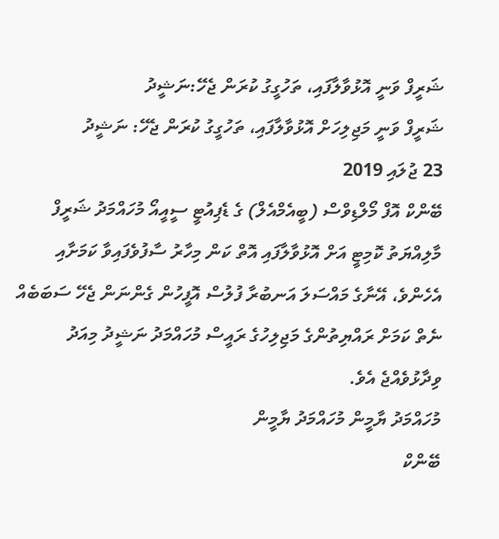ޝަރީފް ވަނީ އޮޅުވާލާފައި، ތަހުގީގު ކުރަން ޖެހޭ:ނަޝީދު
ޝަރީފް ވަނީ މަޖިލިހަށް އޮޅުވާލާފައި، ތަހުގީގު ކުރަން ޖެހޭ: ނަޝީދު
23 ޖުލައި 2019
ބޭންކް އޮފް މޯލްޑިވްސް (ބީއެމްއެލް) ގެ ޑެޕިއުޓީ ސީއީއޯ މުހައްމަދު ޝަރީފް މާލިއްޔަތު ކޮމިޓީ އަށް އޮޅުވާލާފައި އޮތް ކަން މިހާރު ސާފުވެފައިވާ ކަމަށާއި އެހެންވެ، އޭނާގެ މައްސަލަ އަނބުރާ ފުލުސް އޮފީހުން ގެންނަން ޖެހޭ ސަބަބެއް ނެތް ކަމަށް ރައްޔިތުންގެ މަޖިލިހުގެ ރައީސް މުހައްމަދު ނަޝީދު މިއަދު ވިދާޅުވެއްޖެ އެވެ.
މުހައްމަދު ޔާމީން މުހައްމަދު ޔާމީން
ބޭންކް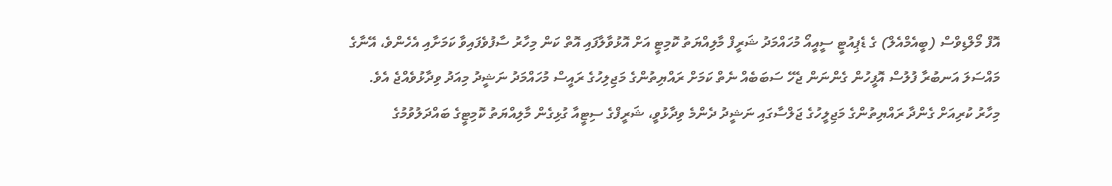އޮފް މޯލްޑިވްސް (ބީއެމްއެލް) ގެ ޑެޕިއުޓީ ސީއީއޯ މުހައްމަދު ޝަރީފް މާލިއްޔަތު ކޮމިޓީ އަށް އޮޅުވާލާފައި އޮތް ކަން މިހާރު ސާފުވެފައިވާ ކަމަށާއި އެހެންވެ، އޭނާގެ މައްސަލަ އަނބުރާ ފުލުސް އޮފީހުން ގެންނަން ޖެހޭ ސަބަބެއް ނެތް ކަމަށް ރައްޔިތުންގެ މަޖިލިހުގެ ރައީސް މުހައްމަދު ނަޝީދު މިއަދު ވިދާޅުވެއްޖެ އެވެ.
މިހާރު ކުރިއަށް ގެންދާ ރައްޔިތުންގެ މަޖިލީހުގެ ޖަލްސާގައި ނަޝީދު ދެންމެ ވިދާޅުވީ، ޝަރީފްގެ ސިޓީއާ ގުޅިގެން މާލިއްޔަތު ކޮމިޓީގެ ބައްދަލުވުމުގެ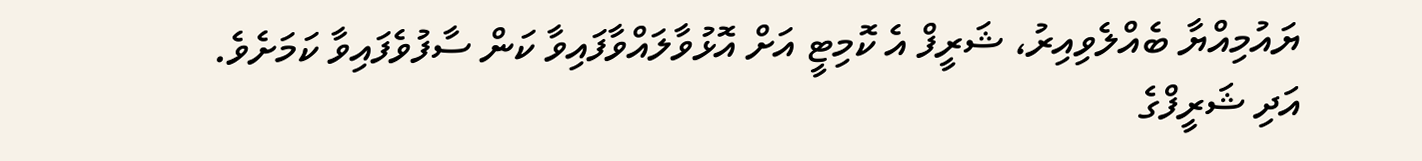ޔައުމިއްޔާ ބެއްލެވިއިރު، ޝަރީފް އެ ކޮމިޓީ އަށް އޮޅުވާލައްވާފައިވާ ކަން ސާފުވެފައިވާ ކަމަށެވެ. އަދި ޝަރީފްގެ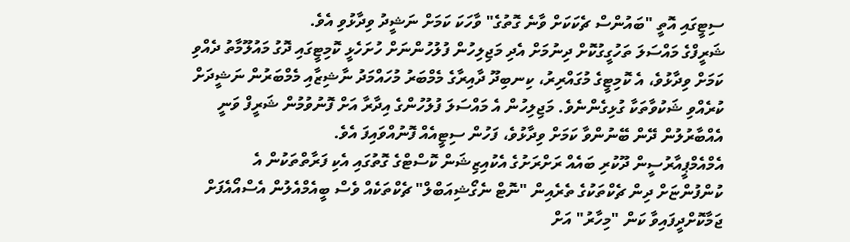ސިޓީގައި އޮތީ "ބައުންސް ޗެކަކަށް ވާނެ ގޮތުގެ" ވާހަކަ ކަމަށް ނަޝީދު ވިދާޅުވި އެވެ.
ޝަރީފްގެ މައްސަލަ ތަހުގީގުކޮށް ދިނުމަށް އެދި މަޖިލިހުން ފުލުހުންނަށް ހުށަހެޅީ ކޮމިޓީގައި ދޮގު މައުލޫމާތު ދެއްވި ކަމަށް ވިދާޅުވެ، އެ ކޮމިޓީގެ މުގައްރިރު، ކިނބިދޫ ދާއިރާގެ މެމްބަރު މުހައްމަދު ނާޝިޒާއި މެމްބަރުން ނަޝީދަށް ކުރެއްވި ޝަކުވާތަކާ ގުޅިގެންނެވެ. މަޖިލިހުން އެ މައްސަލަ ފުލުހުންގެ އިދާރާ އަށް ފޮނުވުމުން ޝަރީފް ވަނީ އެއްބާރުލުން ދޭން ބޭނުންވާ ކަމަށް ވިދާޅުވެ، ފަހުން ސިޓީއެއް ފޮނުއްވައިފަ އެވެ.
އެމްއެމްޕީއާރުސީން ދޫކުރި ބައެއް ރަށްރަށުގެ އެކުއިޒިޝަން ކޮސްޓްގެ ގޮތުގައި އެކި ފަރާތްތަކުން އެ ކުންފުންޏަށް ދިން ޗެކްތަކުގެ ތެރެއިން "ނޮޓް ނެގޯޝިއަބްލް" ޗެކްތަކެއް ވެސް ބީއެމްއެލުން އެސްއޯއެފަށް ޖަމާކޮށްދީފައިވާ ކަން "މިހާރު" އަށް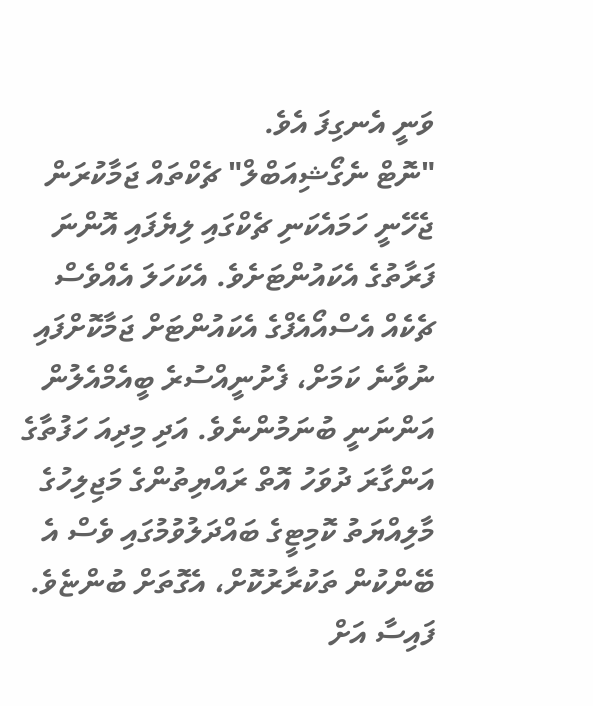ވަނީ އެނގިފަ އެވެ.
"ނޮޓް ނެގޯޝިއަބްލް" ޗެކްތައް ޖަމާކުރަން ޖެހޭނީ ހަމައެކަނި ޗެކްގައި ލިޔެފައި އޮންނަ ފަރާތުގެ އެކައުންޓަށެވެ. އެކަހަލަ އެއްވެސް ޗެކެއް އެސްއޯއެފްގެ އެކައުންޓަށް ޖަމާކޮށްފައި ނުވާނެ ކަމަށް، ފެށުނީއްސުރެ ބީއެމްއެލުން އަންނަނީ ބުނަމުންނެވެ. އަދި މިދިއަ ހަފުތާގެ އަންގާރަ ދުވަހު އޮތް ރައްޔިތުންގެ މަޖިލިހުގެ މާލިއްޔަތު ކޮމިޓީގެ ބައްދަލުވުމުގައި ވެސް އެ ބޭންކުން ތަކުރާރުކޮށް، އެގޮތަށް ބުންޏެވެ.
ފައިސާ އަށް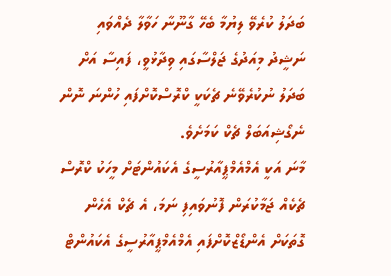ބަދަލު ކުރެވޭ ލިޔުމާ ބެހޭ ގާނޫނާ ހަވާލާ ދެއްވައި ނަޝީދު މިއަދުގެ ޖަލްސާގައި ވިދާޅުވީ، ފައިސާ އަށް ބަދަލު ނުކުރެވޭނެ ޗެކަކީ ކްރޮސްކޮށްފައި ހުންނަ ނޮން ނެގޯޝިއަބަލް ޗެކް ކަމަށެވެ.
މާނަ އަކީ އެމްއެމްޕީއާރުސީގެ އެކައުންޓަށް މީހަކު ކްރޮސް ޗެކެއް ޖަމާކުރަން ފޮނުވައިފި ނަމަ، އެ ޗެކް އެހެން ގޮތަކަށް އެންޑޯޒްކޮށްފައި އެމްއެމްޕީއާރުސީގެ އެކައުންޓް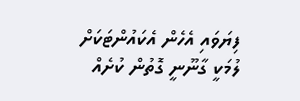ފިޔަވައި އެހެން އެކައުންޓަކަށް ލުމަކީ ގާނޫނީ ގޮތުން ކުށެއް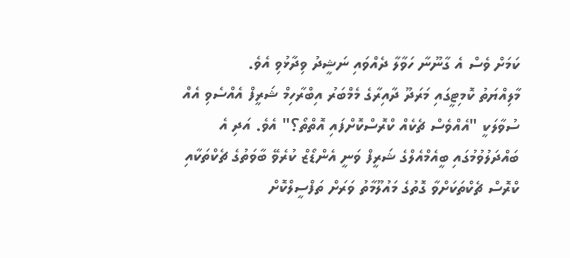ކަމަށް ވެސް އެ ގާނޫނާ ހަވާލާ ދެއްވައި ނަޝީދު ވިދާޅުވި އެވެ.
މާލިއްޔަތު ކޮމިޓީގައި މަރަދޫ ދާއިރާގެ މެމްބަރު އިބްރާހިމް ޝަރީފް އެއްސެވި އެއް ސުވާލަކީ "އެއްވެސް ޗެކެއް ކްރޮސްކޮށްފައި އޮތްތޯ؟" އެވެ. އަދި އެ ބައްދަލުވުމުގައި ބީއެމްއެލްގެ ޝަރީފް ވަނީ އެންޑޯޒް ކުރެވޭ ބާވަތުގެ ޗެކްތަކާއި ކްރޮސް ޗެކްތަކަށްވާ ގޮތުގެ މައުލޫމާތު ވަރަށް ތަފްސީލްކޮށް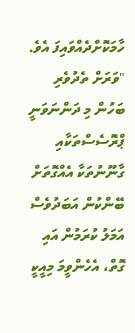ހާމަކޮށްދެއްވައިފަ އެވެ.
"ވަރަށް ތެދުވެރި ބަހުން މި ދަންނަވަނީ ޕްރޮސެސްތަކާއި ގާނޫނުތަކާ އެއްގޮތަށް ބޭންކުން އަބަދުވެސް އަމަލު ކުރަމުން އައި ގޮތް، އެހެންވީމަ މިއީކީ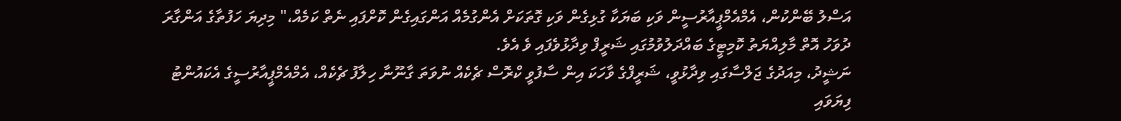އަސްލު ބޭންކުން، އެމްއެމްޕީއާރުސީން ވަކި ބަޔަކާ ގުޅިގެން ވަކި ގޮތަކަށް އެންގުމެއް އަންގައިގެން ކޮށްފައި ނެތް ކަމެއް،" މިދިޔަ ހަފުތާގެ އަންގާރަ ދުވަހު އޮތް މާލިއްޔަތު ކޮމިޓީގެ ބައްދަލުވުމުގައި ޝަރީފް ވިދާޅުވެފައި ވެ އެވެ.
ނަޝީދު، މިއަދުގެ ޖަލްސާގައި ވިދާޅުވީ، ޝަރީފްގެ ވާހަކަ އިން ސާފުވީ ކްރޮސް ޗެކެއް ނުވަތަ ގާނޫނާ ހިލާފު ޗެކެއް، އެމްއެމްޕީއާރުސީގެ އެކައުންޓު ފިޔަވައި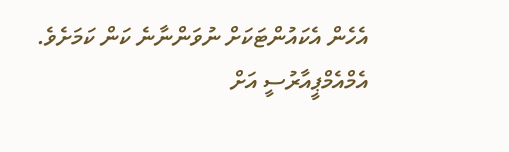އެހެން އެކައުންޓަކަށް ނުވަންނާނެ ކަން ކަމަށެވެ.
އެމްއެމްޕީއާރުސީ އަށް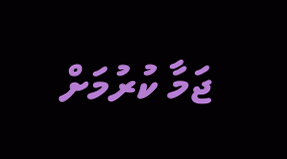ޖަމާ ކުރުމަށް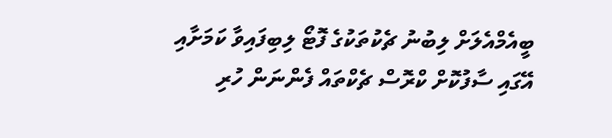ބީއެމްއެލަށް ލިބުނު ޗެކުތަކުގެ ފޮޓޯ ލިބިފައިވާ ކަމަށާއި އޭގައި ސާފުކޮށް ކްރޮސް ޗެކްތައް ފެންނަން ހުރި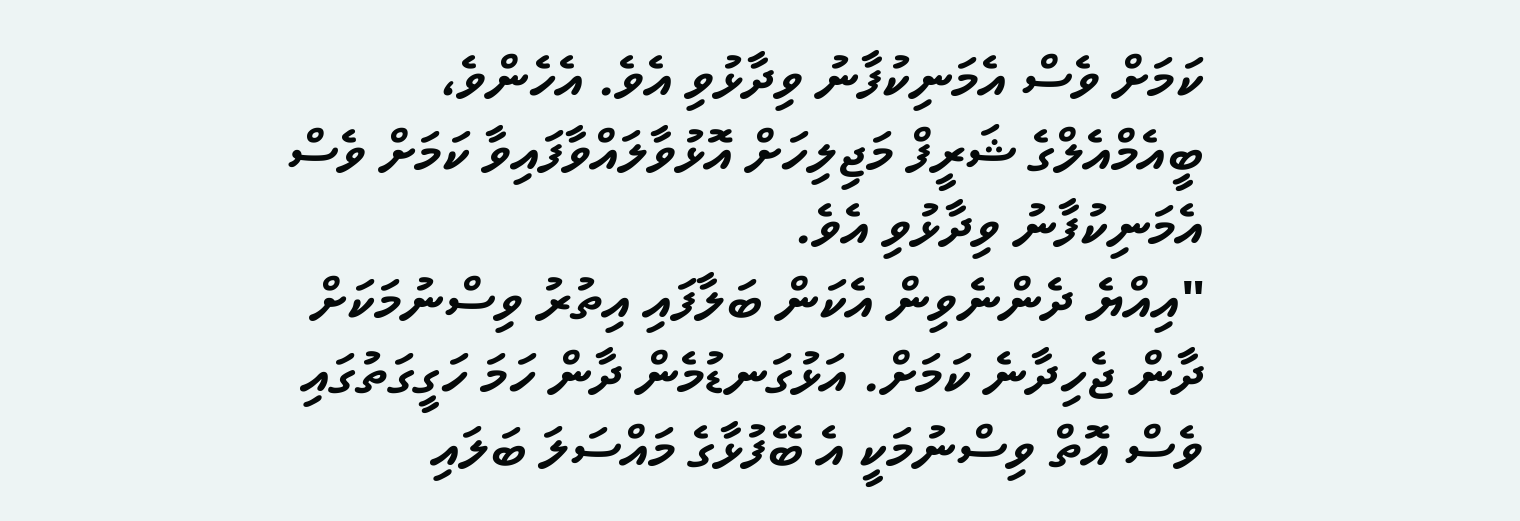ކަމަށް ވެސް އެމަނިކުފާނު ވިދާޅުވި އެވެ. އެހެންވެ، ބީއެމްއެލްގެ ޝަރީފް މަޖިލިހަށް އޮޅުވާލައްވާފައިވާ ކަމަށް ވެސް އެމަނިކުފާނު ވިދާޅުވި އެވެ.
"އިއްޔެ ދެންނެވިން އެކަން ބަލާފައި އިތުރު ވިސްނުމަކަށް ދާން ޖެހިދާނެ ކަމަށް. އަޅުގަނޑުމެން ދާން ހަމަ ހަގީގަތުގައި ވެސް އޮތް ވިސްނުމަކީ އެ ބޭފުޅާގެ މައްސަލަ ބަލައި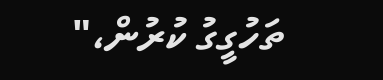ތަހުގީގު ކުރުން،"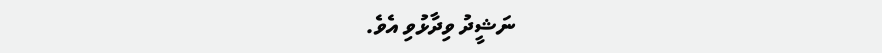ނަޝީދު ވިދާޅުވި އެވެ.